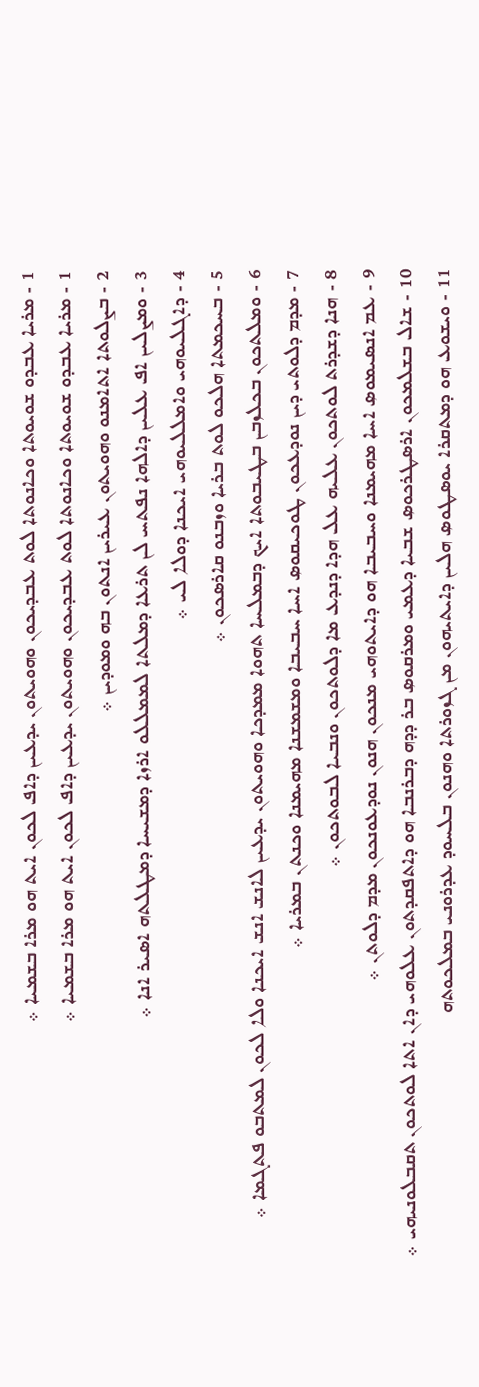1 - ܡܪܝܐ ܥܒܕܘ ܫܘܝܘܬܐ ܘܟܐܢܘܬܐ ܠܘܬ ܥܒܕܝܟܘܢ ܘܗܘܝܬܘܢ ܝܕܥܝܢ ܕܐܦ ܠܟܘܢ ܐܝܬ ܗܘ ܡܪܐ ܒܫܡܝܐ ܀
1 - ܡܪܝܐ ܥܒܕܘ ܫܘܝܘܬܐ ܘܟܐܢܘܬܐ ܠܘܬ ܥܒܕܝܟܘܢ ܘܗܘܝܬܘܢ ܝܕܥܝܢ ܕܐܦ ܠܟܘܢ ܐܝܬ ܗܘ ܡܪܐ ܒܫܡܝܐ ܀
2 - ܒܨܠܘܬܐ ܐܬܐܡܢܘ ܘܗܘܝܬܘܢ ܥܝܪܝܢ ܐܢܬܘܢ ܒܗ ܘܡܘܕܝܢ ܀
3 - ܘܡܨܠܝܢ ܐܦ ܥܠܝܢ ܕܐܠܗܐ ܢܦܬܚ ܠܢ ܬܪܥܐ ܕܡܠܬܐ ܠܡܡܠܠܘ ܐܪܙܐ ܕܡܫܝܚܐ ܕܡܛܠܬܗ ܐܤܝܪ ܐܢܐ ܀
4 - ܕܐܓܠܝܘܗܝ ܘܐܡܠܠܝܘܗܝ ܐܝܟܢܐ ܕܘܠܐ ܠܝ ܀
5 - ܒܚܟܡܬܐ ܗܠܟܘ ܠܘܬ ܒܪܝܐ ܘܙܒܢܘ ܩܐܪܤܟܘܢ ܀
6 - ܘܡܠܬܟܘܢ ܒܟܠܙܒܢ ܒܛܝܒܘܬܐ ܐܝܟ ܕܒܡܠܚܐ ܬܗܘܐ ܡܡܕܟܐ ܘܗܘܝܬܘܢ ܝܕܥܝܢ ܠܐܢܫ ܐܢܫ ܐܝܟܢܐ ܘܠܐ ܠܟܘܢ ܠܡܬܒܘ ܦܬܓܡܐ ܀
7 - ܡܕܡ ܕܠܘܬܝ ܕܝܢ ܢܘܕܥܟܘܢ ܛܘܟܝܩܘܤ ܐܚܐ ܚܒܝܒܐ ܘܡܫܡܫܢܐ ܡܗܝܡܢܐ ܘܟܢܬܢ ܒܡܪܝܐ ܀
8 - ܗܢܐ ܕܫܕܪܬ ܠܘܬܟܘܢ ܥܠܝܗ ܥܠ ܗܕܐ ܕܢܕܥ ܡܐ ܕܠܘܬܟܘܢ ܘܢܒܝܐ ܠܒܘܬܟܘܢ ܀
9 - ܥܡ ܐܢܤܝܡܘܤ ܐܚܐ ܡܗܝܡܢܐ ܘܚܒܝܒܐ ܗܘ ܕܐܝܬܘܗܝ ܡܢܟܘܢ ܗܢܘܢ ܢܘܕܥܘܢܟܘܢ ܡܕܡ ܕܠܘܬܢ ܀
10 - ܫܐܠ ܒܫܠܡܟܘܢ ܐܪܤܛܪܟܘܤ ܫܒܝܐ ܕܥܡܝ ܘܡܪܩܘܤ ܒܪ ܕܕܗ ܕܒܪܢܒܐ ܗܘ ܕܐܬܦܩܕܬܘܢ ܥܠܘܗܝ ܕܐܢ ܐܬܐ ܠܘܬܟܘܢ ܬܩܒܠܘܢܝܗܝ ܀
11 - ܘܝܫܘܥ ܗܘ ܕܡܬܩܪܐ ܝܘܤܛܘܤ ܗܠܝܢ ܕܐܝܬܝܗܘܢ ܡܢ ܓܙܘܪܬܐ ܘܗܢܘܢ ܒܠܚܘܕ ܥܕܪܘܢܝ ܒܡܠܟܘܬܗ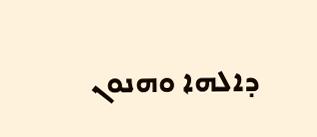ܕܐܠܗܐ ܘܗܢܘܢ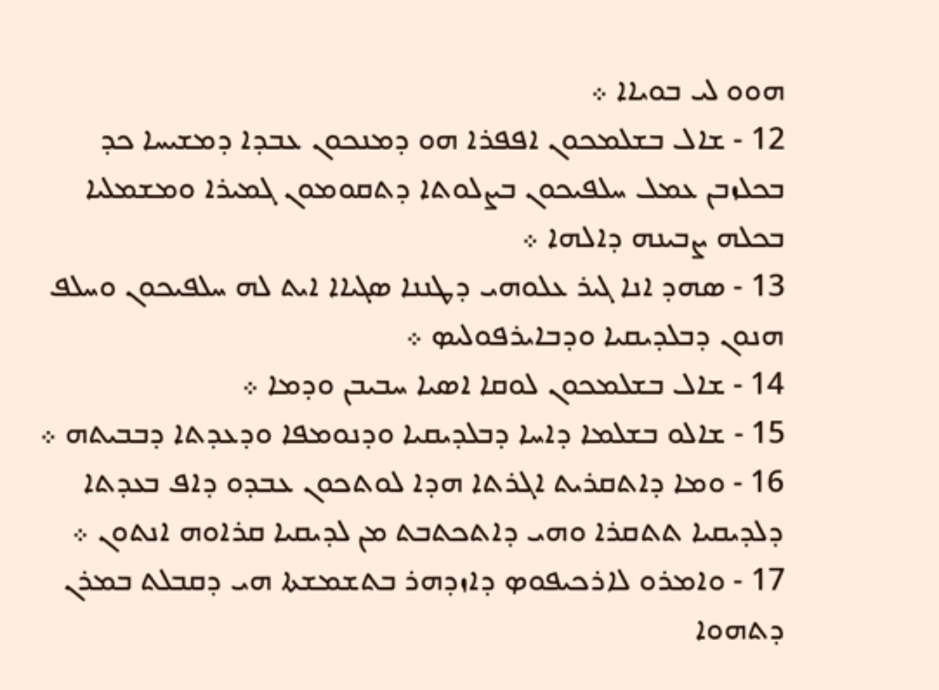ܗܘܘ ܠܝ ܒܘܝܐܐ ܀
12 - ܫܐܠ ܒܫܠܡܟܘܢ ܐܦܦܪܐ ܗܘ ܕܡܢܟܘܢ ܥܒܕܐ ܕܡܫܝܚܐ ܟܕ ܒܟܠܙܒܢ ܥܡܠ ܚܠܦܝܟܘܢ ܒܨܠܘܬܐ ܕܬܩܘܡܘܢ ܓܡܝܪܐ ܘܡܫܡܠܝܐ ܒܟܠܗ ܨܒܝܢܗ ܕܐܠܗܐ ܀
13 - ܤܗܕ ܐܢܐ ܓܝܪ ܥܠܘܗܝ ܕܛܢܢܐ ܤܓܝܐܐ ܐܝܬ ܠܗ ܚܠܦܝܟܘܢ ܘܚܠܦ ܗܢܘܢ ܕܒܠܕܝܩܝܐ ܘܕܒܐܝܪܦܘܠܝܤ ܀
14 - ܫܐܠ ܒܫܠܡܟܘܢ ܠܘܩܐ ܐܤܝܐ ܚܒܝܒܢ ܘܕܡܐ ܀
15 - ܫܐܠܘ ܒܫܠܡܐ ܕܐܚܐ ܕܒܠܕܝܩܝܐ ܘܕܢܘܡܦܐ ܘܕܥܕܬܐ ܕܒܒܝܬܗ ܀
16 - ܘܡܐ ܕܐܬܩܪܝܬ ܐܓܪܬܐ ܗܕܐ ܠܘܬܟܘܢ ܥܒܕܘ ܕܐܦ ܒܥܕܬܐ ܕܠܕܝܩܝܐ ܬܬܩܪܐ ܘܗܝ ܕܐܬܟܬܒܬ ܡܢ ܠܕܝܩܝܐ ܩܪܐܘܗ ܐܢܬܘܢ ܀
17 - ܘܐܡܪܘ ܠܐܪܟܝܦܘܤ ܕܐܙܕܗܪ ܒܬܫܡܫܬܐ ܗܝ ܕܩܒܠܬ ܒܡܪܢ ܕܬܗܘܐ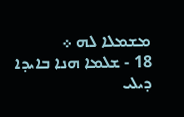ܡܫܡܠܐ ܠܗ ܀
18 - ܫܠܡܐ ܗܢܐ ܒܐܝܕܐ ܕܝܠܝ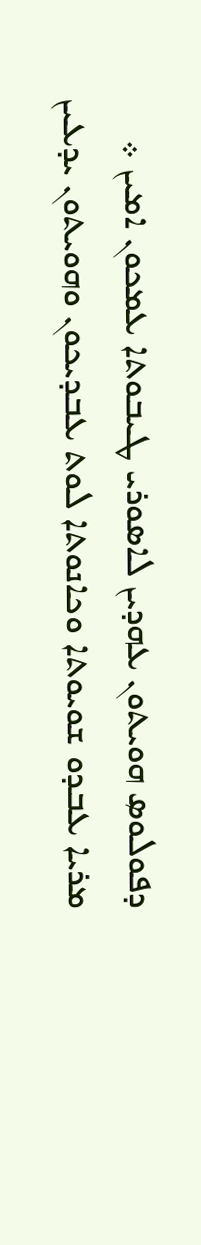ܕܦܘܠܘܤ ܗܘܝܬܘܢ ܥܗܕܝܢ ܠܐܤܘܪܝ ܛܝܒܘܬܐ ܥܡܟܘܢ ܐܡܝܢ ܀
ܡܪܝܐ ܥܒܕܘ ܫܘܝܘܬܐ ܘܟܐܢܘܬܐ ܠܘܬ ܥܒܕܝܟܘܢ ܘܗܘܝܬܘܢ ܝܕܥܝܢ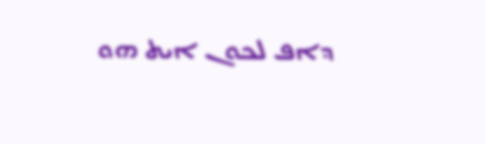ܕܐܦ ܠܟܘܢ ܐܝܬ ܗܘ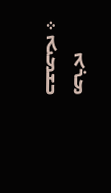ܡܪܐ ܒܫܡܝܐ ܀